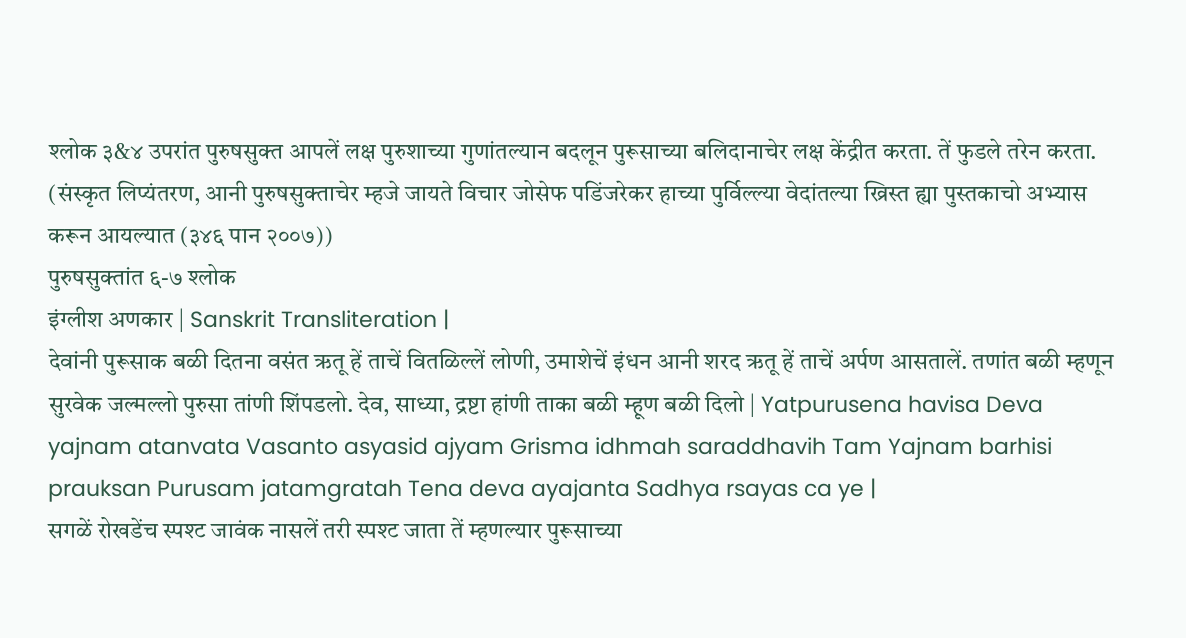श्लोक ३&४ उपरांत पुरुषसुक्त आपलें लक्ष पुरुशाच्या गुणांतल्यान बदलून पुरूसाच्या बलिदानाचेर लक्ष केंद्रीत करता. तें फुडले तरेन करता. (संस्कृत लिप्यंतरण, आनी पुरुषसुक्ताचेर म्हजे जायते विचार जोसेफ पडिंजरेकर हाच्या पुर्विल्ल्या वेदांतल्या ख्रिस्त ह्या पुस्तकाचो अभ्यास करून आयल्यात (३४६ पान २००७))
पुरुषसुक्तांत ६-७ श्लोक
इंग्लीश अणकार | Sanskrit Transliteration |
देवांनी पुरूसाक बळी दितना वसंत ऋतू हें ताचें वितळिल्लें लोणी, उमाशेचें इंधन आनी शरद ऋतू हें ताचें अर्पण आसतालें. तणांत बळी म्हणून सुरवेक जल्मल्लो पुरुसा तांणी शिंपडलो. देव, साध्या, द्रष्टा हांणी ताका बळी म्हूण बळी दिलो | Yatpurusena havisa Deva yajnam atanvata Vasanto asyasid ajyam Grisma idhmah saraddhavih Tam Yajnam barhisi prauksan Purusam jatamgratah Tena deva ayajanta Sadhya rsayas ca ye |
सगळें रोखडेंच स्पश्ट जावंक नासलें तरी स्पश्ट जाता तें म्हणल्यार पुरूसाच्या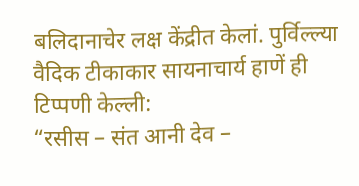बलिदानाचेर लक्ष केंद्रीत केलां. पुर्विल्ल्या वैदिक टीकाकार सायनाचार्य हाणें ही टिप्पणी केल्ली:
“रसीस – संत आनी देव –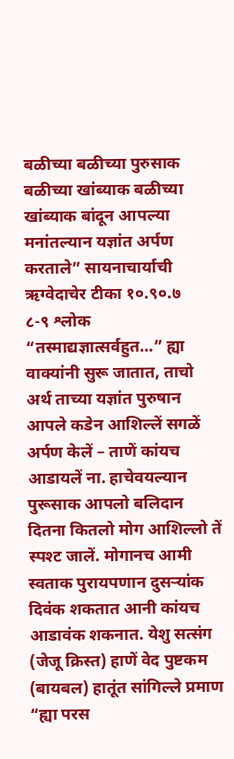बळीच्या बळीच्या पुरुसाक बळीच्या खांब्याक बळीच्या खांब्याक बांदून आपल्या मनांतल्यान यज्ञांत अर्पण करताले” सायनाचार्याची ऋग्वेदाचेर टीका १०.९०.७
८-९ श्लोक “तस्माद्यज्ञात्सर्वहुत…” ह्या वाक्यांनी सुरू जातात, ताचो अर्थ ताच्या यज्ञांत पुरुषान आपले कडेन आशिल्लें सगळें अर्पण केलें – ताणें कांयच आडायलें ना. हाचेवयल्यान पुरूसाक आपलो बलिदान दितना कितलो मोग आशिल्लो तें स्पश्ट जालें. मोगानच आमी स्वताक पुरायपणान दुसऱ्यांक दिवंक शकतात आनी कांयच आडावंक शकनात. येशु सत्संग (जेजू क्रिस्त) हाणें वेद पुष्टकम (बायबल) हातूंत सांगिल्ले प्रमाण
“ह्या परस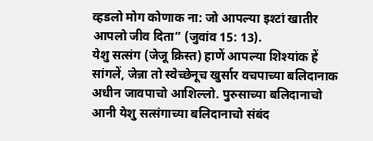व्हडलो मोग कोणाक ना: जो आपल्या इश्टां खातीर आपलो जीव दिता” (जुवांव 15: 13).
येशु सत्संग (जेजू क्रिस्त) हाणें आपल्या शिश्यांक हें सांगलें, जेन्ना तो स्वेच्छेनूच खुर्सार वचपाच्या बलिदानाक अधीन जावपाचो आशिल्लो. पुरुसाच्या बलिदानाचो आनी येशु सत्संगाच्या बलिदानाचो संबंद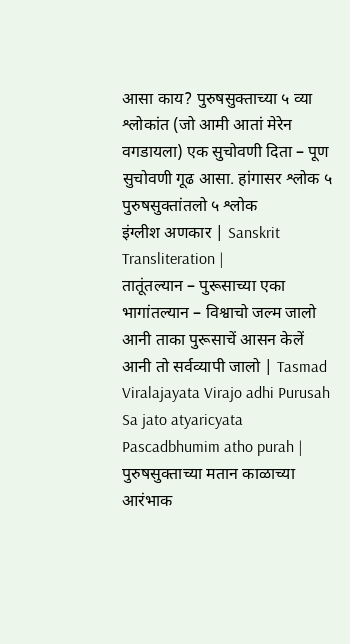आसा काय? पुरुषसुक्ताच्या ५ व्या श्लोकांत (जो आमी आतां मेरेन वगडायला) एक सुचोवणी दिता – पूण सुचोवणी गूढ आसा. हांगासर श्लोक ५
पुरुषसुक्तांतलो ५ श्लोक
इंग्लीश अणकार | Sanskrit Transliteration |
तातूंतल्यान – पुरूसाच्या एका भागांतल्यान – विश्वाचो जल्म जालो आनी ताका पुरूसाचें आसन केलें आनी तो सर्वव्यापी जालो | Tasmad Viralajayata Virajo adhi Purusah Sa jato atyaricyata Pascadbhumim atho purah |
पुरुषसुक्ताच्या मतान काळाच्या आरंभाक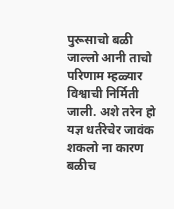पुरूसाचो बळी जाल्लो आनी ताचो परिणाम म्हळ्यार विश्वाची निर्मिती जाली. अशे तरेन हो यज्ञ धर्तरेचेर जावंक शकलो ना कारण बळीच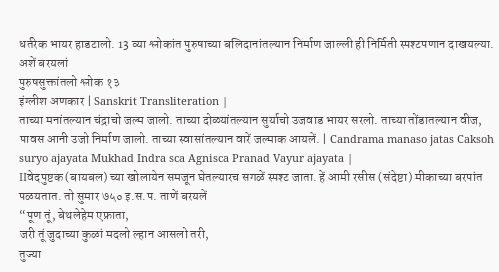धर्तरेक भायर हाडटालो. 13 व्या श्लोकांत पुरुषाच्या बलिदानांतल्यान निर्माण जाल्ली ही निर्मिती स्पश्टपणान दाखयल्या. अशें बरयलां
पुरुषसुक्तांतलो श्लोक १३
इंग्लीश अणकार | Sanskrit Transliteration |
ताच्या मनांतल्यान चंद्राचो जल्म जालो. ताच्या दोळ्यांतल्यान सुर्याचो उजवाड भायर सरलो. ताच्या तोंडातल्यान वीज, पावस आनी उजो निर्माण जालो. ताच्या स्वासांतल्यान वारें जल्माक आयलें. | Candrama manaso jatas Caksoh suryo ajayata Mukhad Indra sca Agnisca Pranad Vayur ajayata |
IIवेदपुष्टक (बायबल) च्या खोलायेन समजून घेतल्यारच सगळें स्पश्ट जाता. हें आमी रसीस (संदेष्टा) मीकाच्या बरपांत पळयतात. तो सुमार ७५० इ.स.प. ताणें बरयलें
“पूण तूं, बेथलेहेम एफ्राता,
जरी तूं जुदाच्या कुळां मदलो ल्हान आसलो तरी,
तुज्या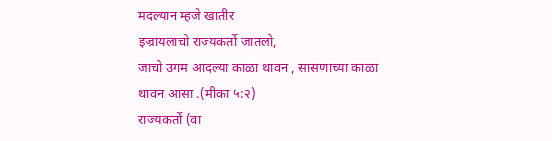मदल्यान म्हजे खातीर
इज्रायलाचो राज्यकर्तो जातलो,
जाचो उगम आदल्या काळा थावन , सासणाच्या काळा
थावन आसा .(मीका ५:२)
राज्यकर्तो (वा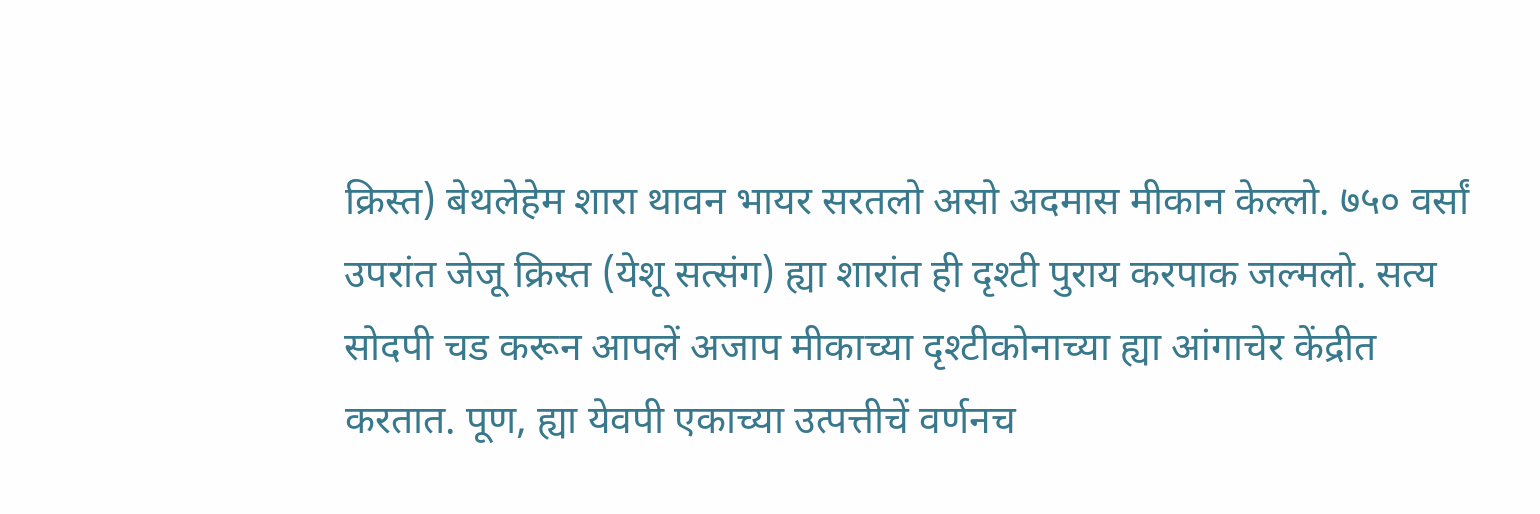क्रिस्त) बेथलेहेम शारा थावन भायर सरतलो असो अदमास मीकान केल्लो. ७५० वर्सां उपरांत जेजू क्रिस्त (येशू सत्संग) ह्या शारांत ही दृश्टी पुराय करपाक जल्मलो. सत्य सोदपी चड करून आपलें अजाप मीकाच्या दृश्टीकोनाच्या ह्या आंगाचेर केंद्रीत करतात. पूण, ह्या येवपी एकाच्या उत्पत्तीचें वर्णनच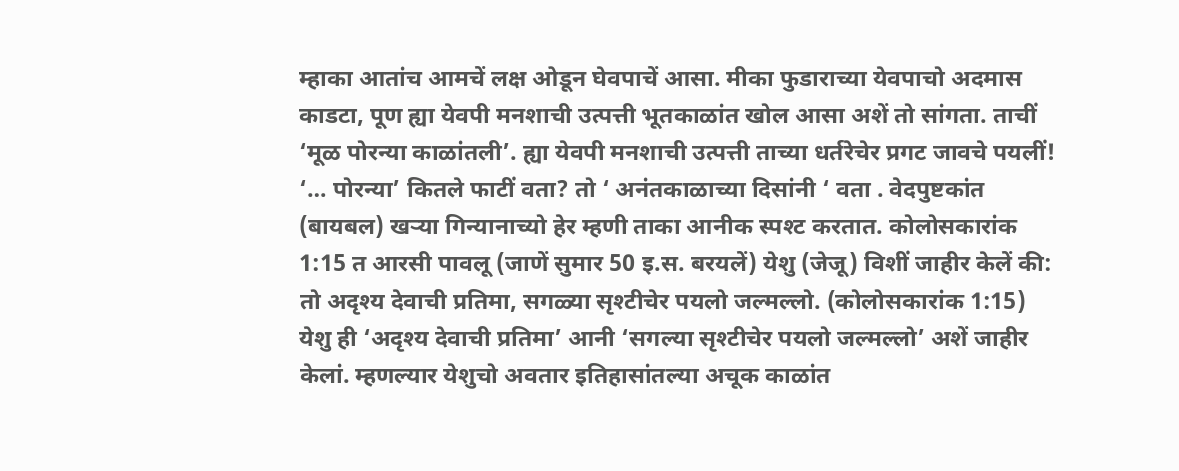म्हाका आतांच आमचें लक्ष ओडून घेवपाचें आसा. मीका फुडाराच्या येवपाचो अदमास काडटा, पूण ह्या येवपी मनशाची उत्पत्ती भूतकाळांत खोल आसा अशें तो सांगता. ताचीं ‘मूळ पोरन्या काळांतली’. ह्या येवपी मनशाची उत्पत्ती ताच्या धर्तरेचेर प्रगट जावचे पयलीं! ‘… पोरन्या’ कितले फाटीं वता? तो ‘ अनंतकाळाच्या दिसांनी ‘ वता . वेदपुष्टकांत (बायबल) खऱ्या गिन्यानाच्यो हेर म्हणी ताका आनीक स्पश्ट करतात. कोलोसकारांक 1:15 त आरसी पावलू (जाणें सुमार 50 इ.स. बरयलें) येशु (जेजू) विशीं जाहीर केलें की:
तो अदृश्य देवाची प्रतिमा, सगळ्या सृश्टीचेर पयलो जल्मल्लो. (कोलोसकारांक 1:15)
येशु ही ‘अदृश्य देवाची प्रतिमा’ आनी ‘सगल्या सृश्टीचेर पयलो जल्मल्लो’ अशें जाहीर केलां. म्हणल्यार येशुचो अवतार इतिहासांतल्या अचूक काळांत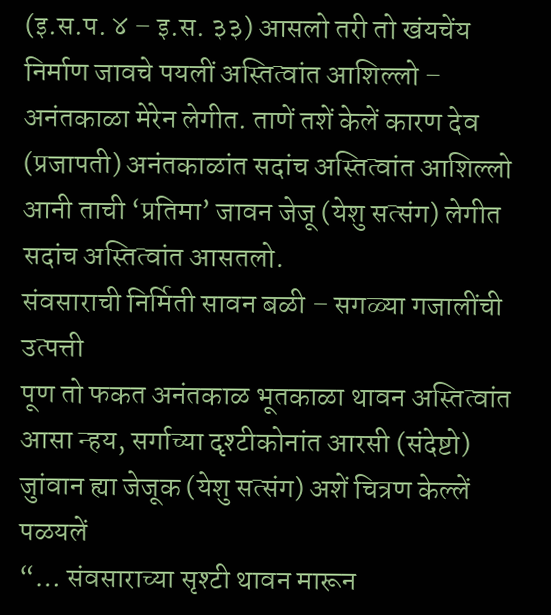(इ.स.प. ४ – इ.स. ३३) आसलो तरी तो खंयचेंय निर्माण जावचे पयलीं अस्तित्वांत आशिल्लो – अनंतकाळा मेरेन लेगीत. ताणें तशें केलें कारण देव (प्रजापती) अनंतकाळांत सदांच अस्तित्वांत आशिल्लो आनी ताची ‘प्रतिमा’ जावन जेजू (येशु सत्संग) लेगीत सदांच अस्तित्वांत आसतलो.
संवसाराची निर्मिती सावन बळी – सगळ्या गजालींची उत्पत्ती
पूण तो फकत अनंतकाळ भूतकाळा थावन अस्तित्वांत आसा न्हय, सर्गाच्या दृश्टीकोनांत आरसी (संदेष्टो) जुांवान ह्या जेजूक (येशु सत्संग) अशें चित्रण केल्लें पळयलें
“… संवसाराच्या सृश्टी थावन मारून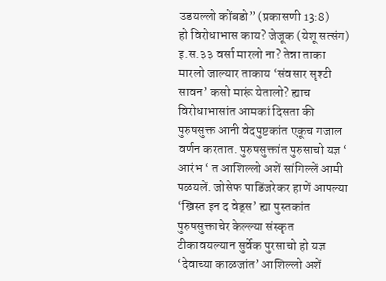उडयल्लो कोंबडो” (प्रकासणी 13:8)
हो विरोधाभास काय? जेजूक (येशू सत्संग) इ.स.३३ वर्सा मारलो ना? तेन्ना ताका मारलो जाल्यार ताकाय ‘संवसार सृश्टी सावन’ कसो मारूं येतालो? ह्याच विरोधाभासांत आमकां दिसता की पुरुषसुक्त आनी वेदपुष्टकांत एकूच गजाल वर्णन करतात. पुरुषसुक्तांत पुरुसाचो यज्ञ ‘ आरंभ ‘ त आशिल्लो अशें सांगिल्लें आमी पळयलें. जोसेफ पाडिंजरेकर हाणें आपल्या ‘ख्रिस्त इन द वेड्स’ ह्या पुस्तकांत पुरुषसुक्ताचेर केल्ल्या संस्कृत टीकावयल्यान सुर्वेक पुरसाचो हो यज्ञ ‘देवाच्या काळजांत’ आशिल्लो अशें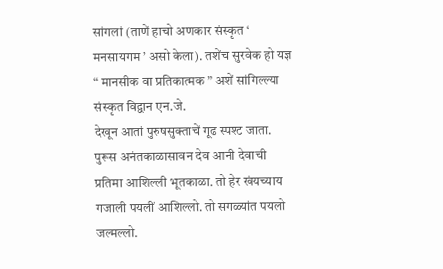सांगलां (ताणें हाचो अणकार संस्कृत ‘ मनसायगम ’ असो केला). तशेंच सुरवेक हो यज्ञ “ मानसीक वा प्रतिकात्मक ” अशें सांगिल्ल्या संस्कृत विद्वान एन.जे.
देखून आतां पुरुषसुक्ताचें गूढ स्पश्ट जाता. पुरूस अनंतकाळासावन देव आनी देवाची प्रतिमा आशिल्ली भूतकाळा. तो हेर खंयच्याय गजाली पयलीं आशिल्लो. तो सगळ्यांत पयलो जल्मल्लो.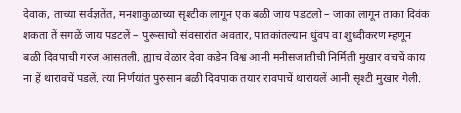देवाक, ताच्या सर्वज्ञतेंत, मनशाकुळाच्या सृश्टीक लागून एक बळी जाय पडटलो – जाका लागून ताका दिवंक शकता तें सगळें जाय पडटलें – पुरूसाचो संवसारांत अवतार, पातकांतल्यान धुंवप वा शुध्दीकरण म्हणून बळी दिवपाची गरज आसतली. ह्याच वेळार देवा कडेन विश्व आनी मनीसजातीची निर्मिती मुखार वचचें काय ना हें थारावचें पडलें. त्या निर्णयांत पुरुसान बळी दिवपाक तयार रावपाचें थारायलें आनी सृश्टी मुखार गेली.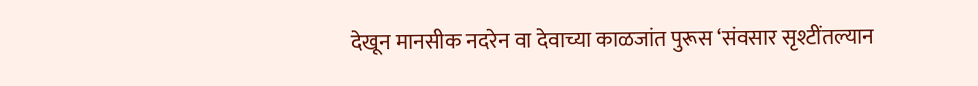देखून मानसीक नदरेन वा देवाच्या काळजांत पुरूस ‘संवसार सृश्टींतल्यान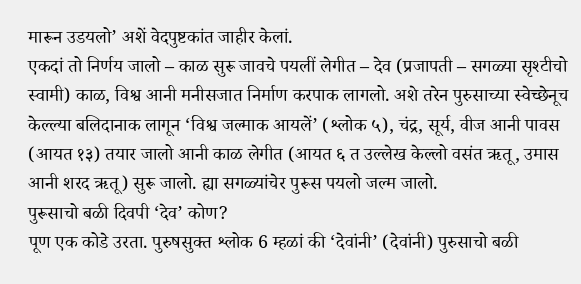मारून उडयलो’ अशें वेदपुष्टकांत जाहीर केलां.
एकदां तो निर्णय जालो – काळ सुरू जावचे पयलीं लेगीत – देव (प्रजापती – सगळ्या सृश्टीचो स्वामी) काळ, विश्व आनी मनीसजात निर्माण करपाक लागलो. अशे तरेन पुरुसाच्या स्वेच्छेनूच केल्ल्या बलिदानाक लागून ‘विश्व जल्माक आयलें’ (श्लोक ५), चंद्र, सूर्य, वीज आनी पावस (आयत १३) तयार जालो आनी काळ लेगीत (आयत ६ त उल्लेख केल्लो वसंत ऋतू, उमास आनी शरद ऋतू) सुरू जालो. ह्या सगळ्यांचेर पुरूस पयलो जल्म जालो.
पुरूसाचो बळी दिवपी ‘देव’ कोण?
पूण एक कोडे उरता. पुरुषसुक्त श्लोक 6 म्हळां की ‘देवांनी’ (देवांनी) पुरुसाचो बळी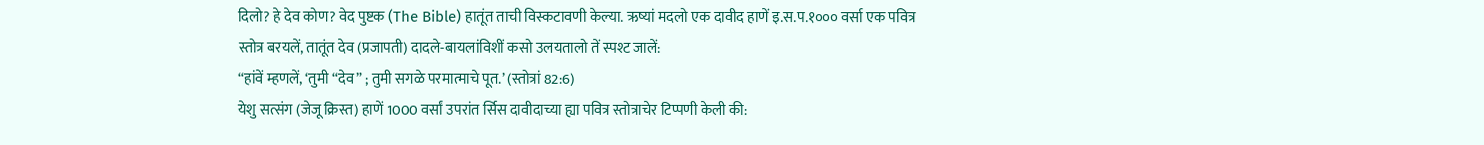दिलो? हे देव कोण? वेद पुष्टक (The Bible) हातूंत ताची विस्कटावणी केल्या. ऋष्यां मदलो एक दावीद हाणें इ.स.प.१००० वर्सा एक पवित्र स्तोत्र बरयलें, तातूंत देव (प्रजापती) दादले-बायलांविशीं कसो उलयतालो तें स्पश्ट जालें:
“हांवें म्हणलें, ‘तुमी “देव” ; तुमी सगळे परमात्माचे पूत.’ (स्तोत्रां 82:6)
येशु सत्संग (जेजू क्रिस्त) हाणें 1000 वर्सां उपरांत र्सिस दावीदाच्या ह्या पवित्र स्तोत्राचेर टिप्पणी केली की: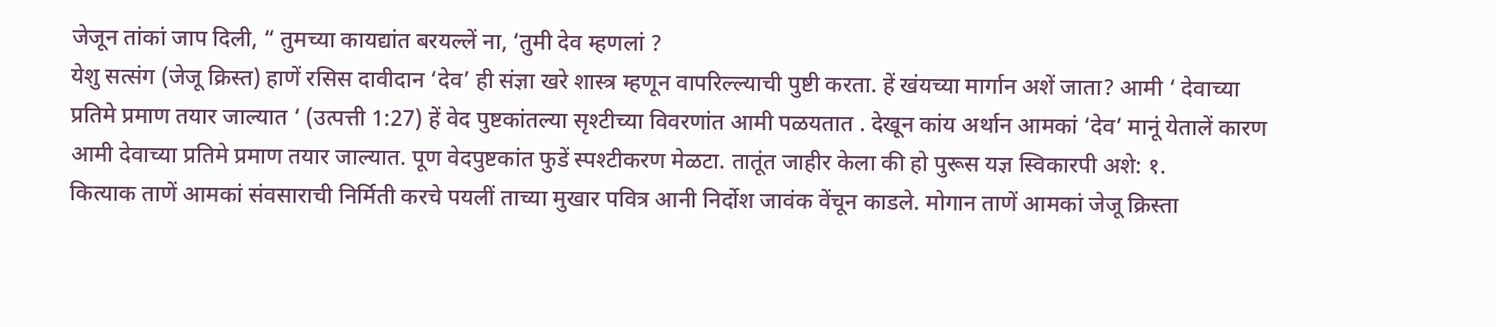जेजून तांकां जाप दिली, “ तुमच्या कायद्यांत बरयल्लें ना, ‘तुमी देव म्हणलां ?
येशु सत्संग (जेजू क्रिस्त) हाणें रसिस दावीदान ‘देव’ ही संज्ञा खरे शास्त्र म्हणून वापरिल्ल्याची पुष्टी करता. हें खंयच्या मार्गान अशें जाता? आमी ‘ देवाच्या प्रतिमे प्रमाण तयार जाल्यात ‘ (उत्पत्ती 1:27) हें वेद पुष्टकांतल्या सृश्टीच्या विवरणांत आमी पळयतात . देखून कांय अर्थान आमकां ‘देव’ मानूं येतालें कारण आमी देवाच्या प्रतिमे प्रमाण तयार जाल्यात. पूण वेदपुष्टकांत फुडें स्पश्टीकरण मेळटा. तातूंत जाहीर केला की हो पुरूस यज्ञ स्विकारपी अशे: १.
कित्याक ताणें आमकां संवसाराची निर्मिती करचे पयलीं ताच्या मुखार पवित्र आनी निर्दोश जावंक वेंचून काडले. मोगान ताणें आमकां जेजू क्रिस्ता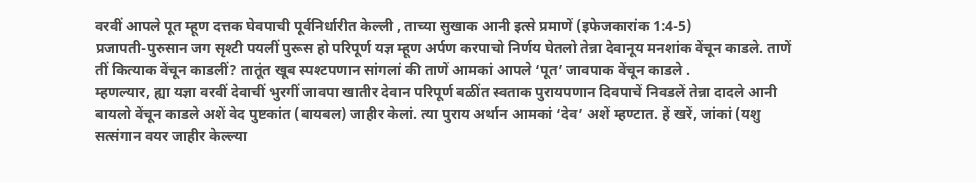वरवीं आपले पूत म्हूण दत्तक घेवपाची पूर्वनिर्धारीत केल्ली , ताच्या सुखाक आनी इत्से प्रमाणें (इफेजकारांक 1:4-5)
प्रजापती-पुरुसान जग सृश्टी पयलीं पुरूस हो परिपूर्ण यज्ञ म्हूण अर्पण करपाचो निर्णय घेतलो तेन्ना देवानूय मनशांक वेंचून काडले. ताणें तीं कित्याक वेंचून काडलीं? तातूंत खूब स्पश्टपणान सांगलां की ताणें आमकां आपले ‘पूत’ जावपाक वेंचून काडले .
म्हणल्यार, ह्या यज्ञा वरवीं देवाचीं भुरगीं जावपा खातीर देवान परिपूर्ण बळींत स्वताक पुरायपणान दिवपाचें निवडलें तेन्ना दादले आनी बायलो वेंचून काडले अशें वेद पुष्टकांत (बायबल) जाहीर केलां. त्या पुराय अर्थान आमकां ‘देव’ अशें म्हण्टात. हें खरें, जांकां (यशु सत्संगान वयर जाहीर केल्ल्या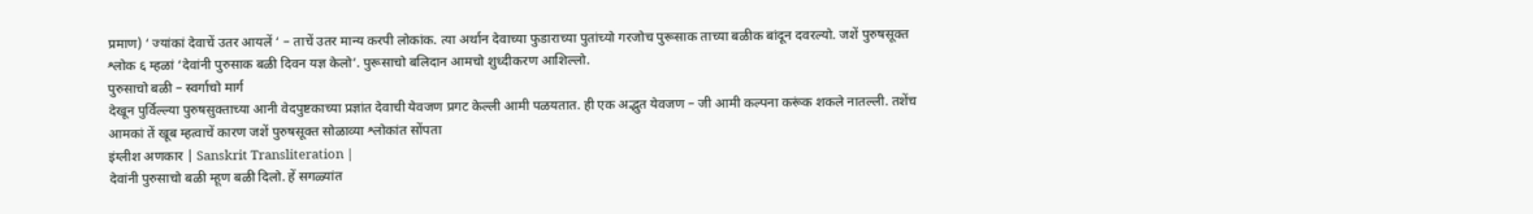प्रमाण) ‘ ज्यांकां देवाचें उतर आयलें ‘ – ताचें उतर मान्य करपी लोकांक. त्या अर्थान देवाच्या फुडाराच्या पुतांच्यो गरजोच पुरूसाक ताच्या बळीक बांदून दवरल्यो. जशें पुरुषसूक्त श्लोक ६ म्हळां ‘देवांनी पुरुसाक बळी दिवन यज्ञ केलो’. पुरूसाचो बलिदान आमचो शुध्दीकरण आशिल्लो.
पुरुसाचो बळी – स्वर्गाचो मार्ग
देखून पुर्विल्ल्या पुरुषसुक्ताच्या आनी वेदपुष्टकाच्या प्रज्ञांत देवाची येवजण प्रगट केल्ली आमी पळयतात. ही एक अद्भुत येवजण – जी आमी कल्पना करूंक शकले नातल्ली. तशेंच आमकां तें खूब म्हत्वाचें कारण जशें पुरुषसूक्त सोळाव्या श्लोकांत सोंपता
इंग्लीश अणकार | Sanskrit Transliteration |
देवांनी पुरुसाचो बळी म्हूण बळी दिलो. हें सगळ्यांत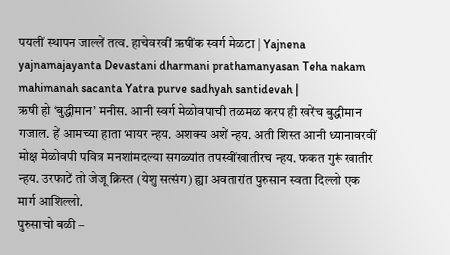पयलीं स्थापन जाल्लें तत्व. हाचेवरवीं ऋषींक स्वर्ग मेळटा | Yajnena yajnamajayanta Devastani dharmani prathamanyasan Teha nakam mahimanah sacanta Yatra purve sadhyah santidevah |
ऋषी हो ‘बुद्धीमान’ मनीस. आनी स्वर्ग मेळोवपाची तळमळ करप ही खरेंच बुद्धीमान गजाल. हें आमच्या हाता भायर न्हय. अशक्य अशें न्हय. अती शिस्त आनी ध्यानावरवीं मोक्ष मेळोवपी पवित्र मनशांमदल्या सगळ्यांत तपस्वींखातीरच न्हय. फकत गुरूं खातीर न्हय. उरफाटें तो जेजू क्रिस्त (येशु सत्संग) ह्या अवतारांत पुरुसान स्वता दिल्लो एक मार्ग आशिल्लो.
पुरुसाचो बळी –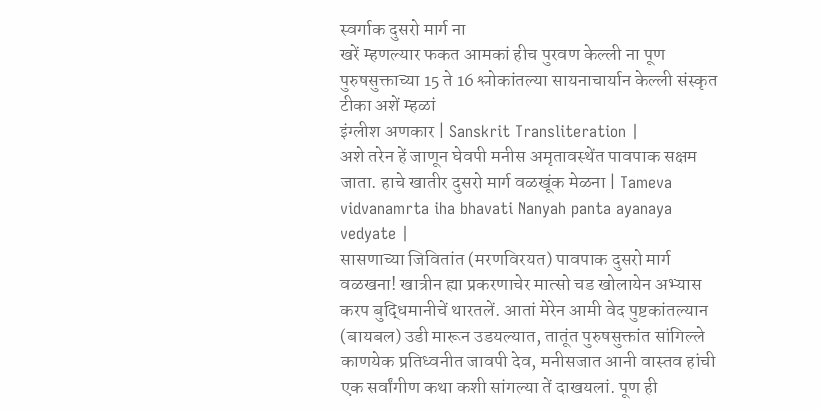स्वर्गाक दुसरो मार्ग ना
खरें म्हणल्यार फकत आमकां हीच पुरवण केल्ली ना पूण पुरुषसुक्ताच्या 15 ते 16 श्लोकांतल्या सायनाचार्यान केल्ली संस्कृत टीका अशें म्हळां
इंग्लीश अणकार | Sanskrit Transliteration |
अशे तरेन हें जाणून घेवपी मनीस अमृतावस्थेंत पावपाक सक्षम जाता. हाचे खातीर दुसरो मार्ग वळखूंक मेळना | Tameva vidvanamrta iha bhavati Nanyah panta ayanaya vedyate |
सासणाच्या जिवितांत (मरणविरयत) पावपाक दुसरो मार्ग वळखना! खात्रीन ह्या प्रकरणाचेर मात्सो चड खोलायेन अभ्यास करप बुद्धिमानीचें थारतलें. आतां मेरेन आमी वेद पुष्टकांतल्यान (बायबल) उडी मारून उडयल्यात, तातूंत पुरुषसुक्तांत सांगिल्ले काणयेक प्रतिध्वनीत जावपी देव, मनीसजात आनी वास्तव हांची एक सर्वांगीण कथा कशी सांगल्या तें दाखयलां. पूण ही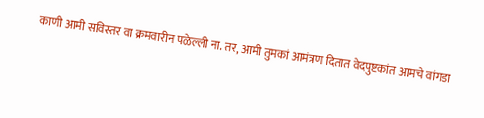काणी आमी सविस्तर वा क्रमवारीन पळेल्ली ना. तर, आमी तुमकां आमंत्रण दितात वेदपुष्टकांत आमचे वांगडा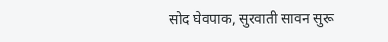सोद घेवपाक, सुरवाती सावन सुरू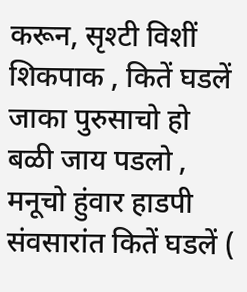करून, सृश्टी विशीं शिकपाक , कितें घडलें जाका पुरुसाचो हो बळी जाय पडलो , मनूचो हुंवार हाडपी संवसारांत कितें घडलें (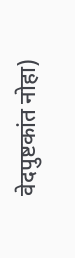वेदपुष्टकांत नोहा)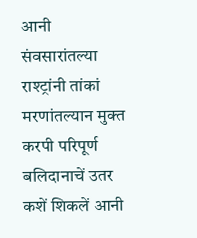आनी संवसारांतल्या राश्ट्रांनी तांकां मरणांतल्यान मुक्त करपी परिपूर्ण बलिदानाचें उतर कशें शिकलें आनी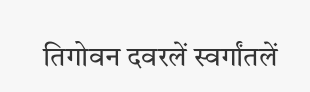तिगोवन दवरलें स्वर्गांतलें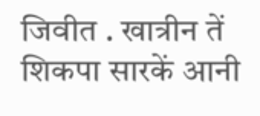जिवीत . खात्रीन तें शिकपा सारकें आनी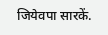जियेवपा सारकें.